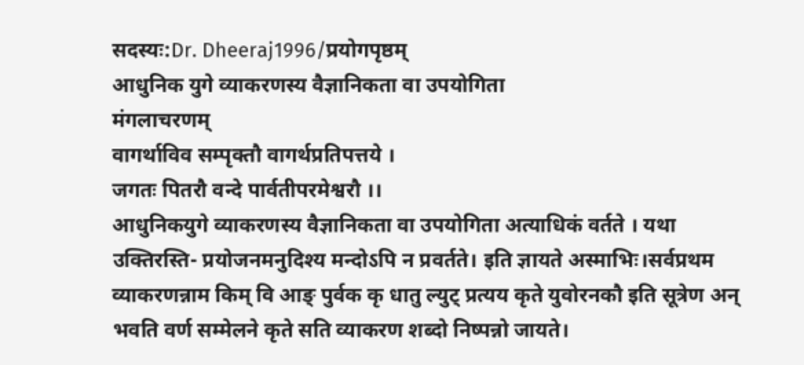सदस्यः:Dr. Dheeraj1996/प्रयोगपृष्ठम्
आधुनिक युगे व्याकरणस्य वैज्ञानिकता वा उपयोगिता
मंगलाचरणम्
वागर्थाविव सम्पृक्तौ वागर्थप्रतिपत्तये ।
जगतः पितरौ वन्दे पार्वतीपरमेश्वरौ ।।
आधुनिकयुगे व्याकरणस्य वैज्ञानिकता वा उपयोगिता अत्याधिकं वर्तते । यथा उक्तिरस्ति- प्रयोजनमनुदिश्य मन्दोऽपि न प्रवर्तते। इति ज्ञायते अस्माभिः।सर्वप्रथम व्याकरणन्नाम किम् वि आङ् पुर्वक कृ धातु ल्युट् प्रत्यय कृते युवोरनकौ इति सूत्रेण अन् भवति वर्ण सम्मेलने कृते सति व्याकरण शब्दो निष्पन्नो जायते।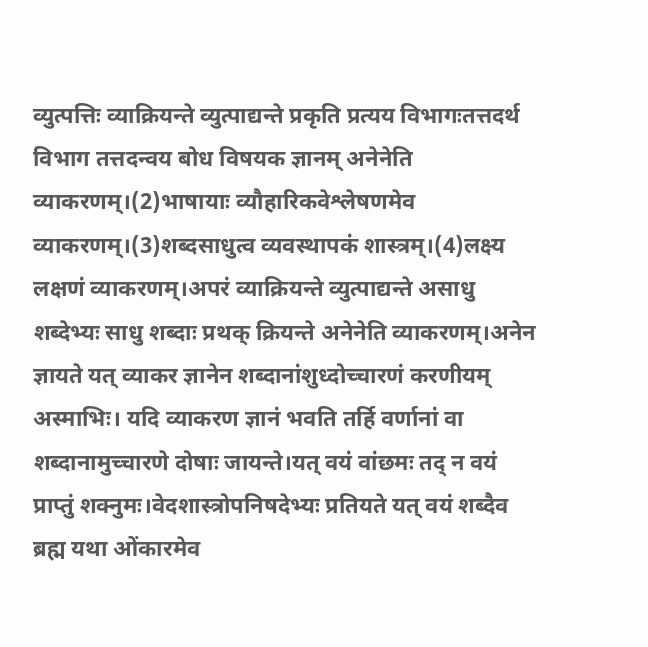व्युत्पत्तिः व्याक्रियन्ते व्युत्पाद्यन्ते प्रकृति प्रत्यय विभागःतत्तदर्थ विभाग तत्तदन्वय बोध विषयक ज्ञानम् अनेनेति व्याकरणम्।(2)भाषायाः व्यौहारिकवेश्लेषणमेव व्याकरणम्।(3)शब्दसाधुत्व व्यवस्थापकं शास्त्रम्।(4)लक्ष्य लक्षणं व्याकरणम्।अपरं व्याक्रियन्ते व्युत्पाद्यन्ते असाधु शब्देभ्यः साधु शब्दाः प्रथक् क्रियन्ते अनेनेति व्याकरणम्।अनेन ज्ञायते यत् व्याकर ज्ञानेन शब्दानांशुध्दोच्चारणं करणीयम् अस्माभिः। यदि व्याकरण ज्ञानं भवति तर्हि वर्णानां वा शब्दानामुच्चारणे दोषाः जायन्ते।यत् वयं वांछमः तद् न वयं प्राप्तुं शक्नुमः।वेदशास्त्रोपनिषदेभ्यः प्रतियते यत् वयं शब्दैव ब्रह्म यथा ओंकारमेव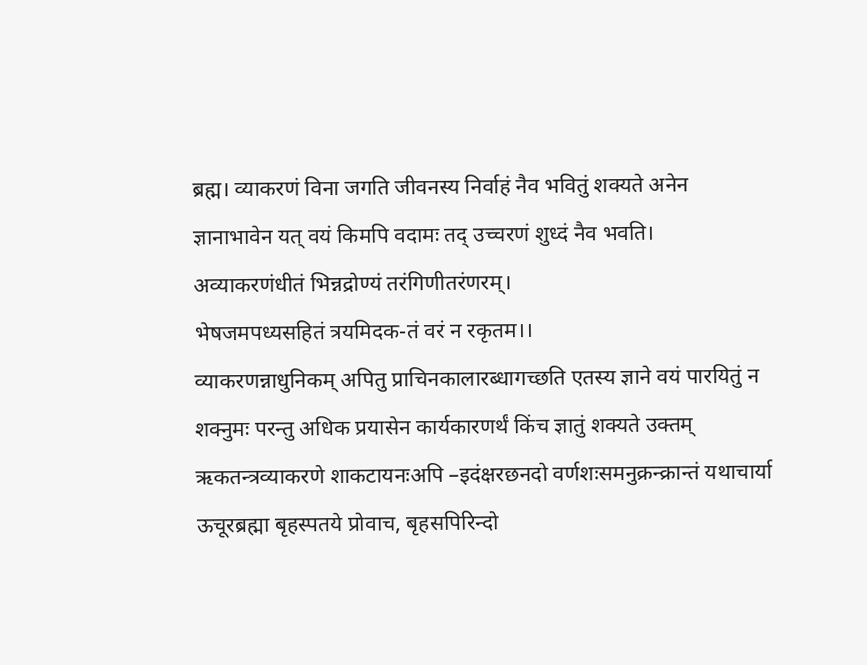ब्रह्म। व्याकरणं विना जगति जीवनस्य निर्वाहं नैव भवितुं शक्यते अनेन ज्ञानाभावेन यत् वयं किमपि वदामः तद् उच्चरणं शुध्दं नैव भवति।
अव्याकरणंधीतं भिन्नद्रोण्यं तरंगिणीतरंणरम्।
भेषजमपध्यसहितं त्रयमिदक-तं वरं न रकृतम।।
व्याकरणन्नाधुनिकम् अपितु प्राचिनकालारब्धागच्छति एतस्य ज्ञाने वयं पारयितुं न शक्नुमः परन्तु अधिक प्रयासेन कार्यकारणर्थं किंच ज्ञातुं शक्यते उक्तम् ऋकतन्त्रव्याकरणे शाकटायनःअपि –इदंक्षरछनदो वर्णशःसमनुक्रन्क्रान्तं यथाचार्या ऊचूरब्रह्मा बृहस्पतये प्रोवाच, बृहसपिरिन्दो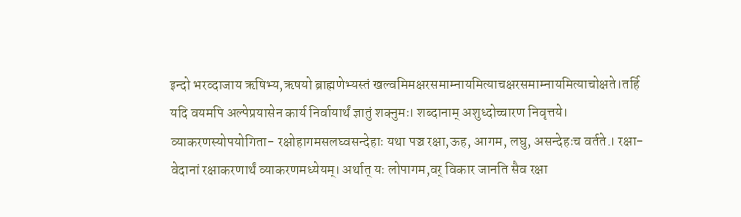इन्दो भरव्दाजाय ऋषिभ्य,ऋषयो ब्राह्मणेभ्यस्तं खल्वमिमक्षरसमाम्नायमित्याचक्षरसमाम्नायमित्याचोक्षते।तर्हि यदि वयमपि अल्पेप्रयासेन कार्य निर्वायार्थं ज्ञातुं शक्नुमः। शब्दानाम् अशुध्दोच्चारण निवृत्तये।
व्याकरणस्योपयोगिता- रक्षोहागमसलघ्वसन्देहाः यथा पञ्च रक्षा,ऊह, आगम, लघु, असन्देहःच वर्तते.। रक्षा- वेदानां रक्षाकरणार्थं व्याकरणमध्येयम्। अर्थात् यः लोपागम,वर् विकार जानति सैव रक्षा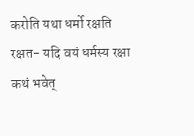करोति यथा धर्मो रक्षति रक्षत- यदि वयं धर्मस्य रक्षा कथं भवेत्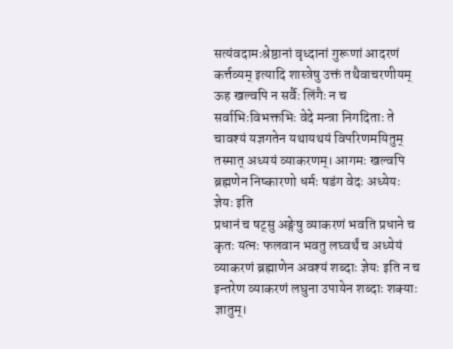सत्यंवदामःश्रेष्ठानां वृध्दानां गुरूणां आदरणं कर्त्तव्यम् इत्यादि शास्त्रेषु उक्तं तथैवाचरणीयम्
ऊह खल्वपि न सर्वैः लिंगैः न च सर्वाभिःविभक्तभिः वेदे मन्त्रा निगदिताः ते चावश्यं यज्ञगतेन यथायथयं विपरिणमयितुम् तस्मात् अध्ययं व्याकरणम्। आगमः खल्वपि ब्रह्मणेन निष्कारणो धर्मः षडंग वेदः अध्येयः ज्ञेयः इति
प्रधानं च षट्सु अङ्गेषु व्याकरणं भवति प्रधाने च कृतः यत्नः फलवान भवतु लघ्वर्थं च अध्येयं व्याकरणं ब्रह्माणेन अवश्यं शब्दाः ज्ञेयः इति न च इन्तरेण व्याकरणं लघुना उपायेन शब्दाः शक्याः ज्ञातुम्।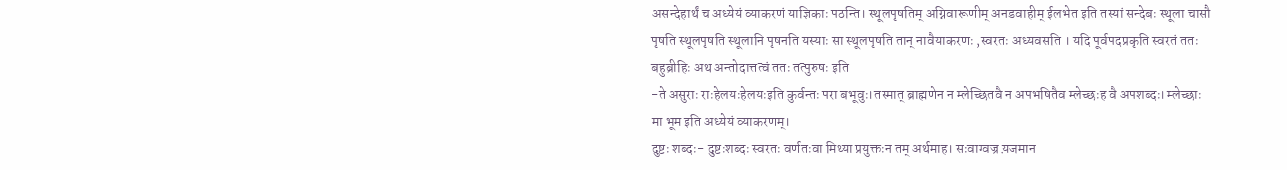असन्देहार्थं च अध्येयं व्याकरणं याज्ञिकाः पठन्ति। स्थूलपृषतिम् अग्निवारूणीम् अनडवाहीम् ईलभेत इति तस्यां सन्देबः स्थूला चासौ पृषति स्थूलपृषति स्थूलानि पृषनति यस्याः सा स्थूलपृषति तान् नावैयाकरणः ,स्वरतः अध्यवसति । यदि पूर्वपदप्रकृति स्वरतं ततः बहुब्रीहिः अथ अन्तोदात्तत्वं ततः तत्पुरुषः इति
-ते असुराः राःहेलयःहेलयःइति कुर्वन्तः परा बभूवुः।तस्मात् ब्राह्मणेन न म्लेच्छितवै न अपभषितैव म्लेच्छःह वै अपशब्दः। म्लेच्छाः मा भूम इति अध्येयं व्याकरणम्।
दुष्टः शब्दः- दुष्टःशब्दः स्वरतः वर्णतःवा मिथ्या प्रयुक्तःन तम् अर्थमाह। सःवाग्वज्र य़जमान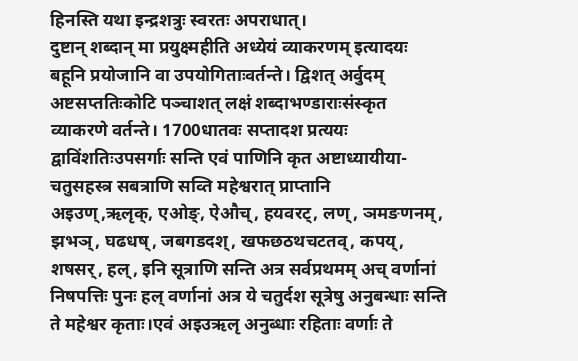हिनस्ति यथा इन्द्रशत्रुः स्वरतः अपराधात्।
दुष्टान् शब्दान् मा प्रयुक्ष्महीति अध्येयं व्याकरणम् इत्यादयः बहूनि प्रयोजानि वा उपयोगिताःवर्तन्ते। द्विशत् अर्वुदम् अष्टसप्ततिःकोटि पञ्चाशत् लक्षं शब्दाभण्डाराःसंस्कृत व्याकरणे वर्तन्ते। 1700धातवः सप्तादश प्रत्ययः द्वाविंशतिःउपसर्गाः सन्ति एवं पाणिनि कृत अष्टाध्यायीया- चतुसहस्त्र सबत्राणि सव्ति महेश्वरात् प्राप्तानि
अइउण्,ऋलृक्, एओङ्, ऐऔच्, हयवरट्, लण्, ञमङणनम्, झभञ्, घढधष्, जबगडदश्, खफछठथचटतव्, कपय्, शषसर्, हल्, इनि सूत्राणि सन्ति अत्र सर्वप्रथमम् अच् वर्णानां निषपत्तिः पुनः हल् वर्णानां अत्र ये चतुर्दश सूत्रेषु अनुबन्धाः सन्ति ते महेश्वर कृताः।एवं अइउऋलृ अनुब्धाः रहिताः वर्णाः ते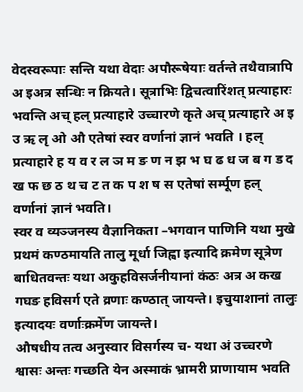वेदस्वरूपाः सन्ति यथा वेदाः अपौरूषेयाः वर्तन्ते तथैवात्रापि अ इअत्र सन्धिः न क्रियते। सूत्राभिः द्विचत्वारिंशत् प्रत्याहारः भवन्ति अच् हल् प्रत्याहारे उच्चारणे कृते अच् प्रत्याहारे अ इ उ ऋ लृ ओ औ एतेषां स्वर वर्णानां ज्ञानं भवति । हल् प्रत्याहारे ह य व र ल ञ म ङ ण न झ भ घ ढ ध ज ब ग ड द ख फ छ ठ थ च ट त क प श ष स एतेषां सर्म्पूण हल् वर्णानां ज्ञानं भवति।
स्वर व व्यञ्जनस्य वैज्ञानिकता –भगवान पाणिनि यथा मुखे प्रथमं कण्ठमायति तालु मूर्धा जिह्वा इत्यादि क्रमेण सूत्रेण बाधितवन्तः यथा अकुहविसर्जनीयानां कंठः अत्र अ कख गघङ हविसर्ग एते व्रणाः कण्ठात् जायन्ते। इचुयाशानां तालुः इत्यादयः वर्णाःक्रमेँण जायन्ते।
औषधीय तत्व अनुस्वार विसर्गस्य च- यथा अं उच्चरणे श्वासः अन्तः गच्छति येन अस्माकं भ्रामरी प्राणायाम भवति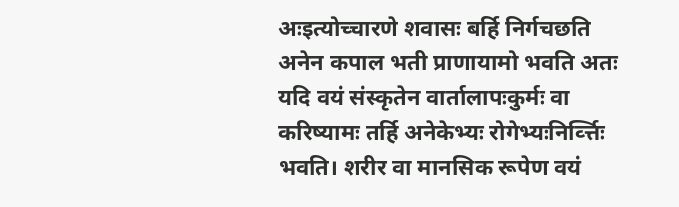अःइत्योच्चारणे शवासः बर्हि निर्गचछति अनेन कपाल भती प्राणायामो भवति अतः यदि वयं संस्कृतेन वार्तालापःकुर्मः वा करिष्यामः तर्हि अनेकेभ्यः रोगेभ्यःनिर्व्त्तिः भवति। शरीर वा मानसिक रूपेण वयं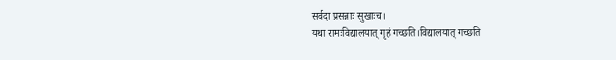सर्वदा प्रसन्नाः सुखाःच।
यथा रामःविद्यालयात् गृहं गच्छति।विद्यालयात् गच्छति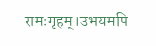रामःगृहम्।उभयमपि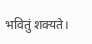भवितुं शक्यते।